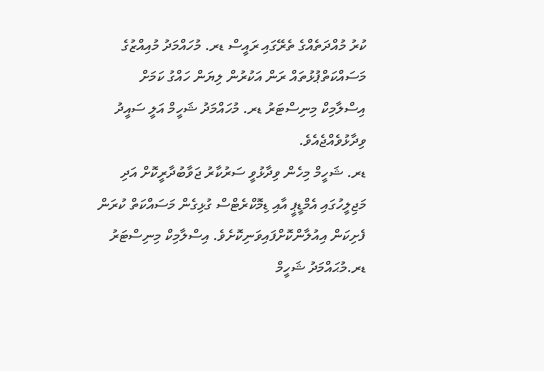ކުރު މުއްދަތެއްގެ ތެރޭގައި ރައީސް ޑރ. މުހައްމަދު މުއިއްޒުގެ މަސައްކަތްޕުޅުތައް ރަން އަކުރުން ލިޔަން ހައްގު ކަމަށް އިސްލާމިކް މިނިސްޓަރު ޑރ. މުހައްމަދު ޝަހީމް އަލީ ސައީދު ވިދާޅުވެއްޖެއެވެ.
ޑރ. ޝަހީމް މިހެން ވިދާޅުވީ ސަރުކާރު ޖަވާބުދާރީކޮށް އަދި މަޖިލީހުގައި އެމްޑީޕީ އާއި ޑިމޮކްރެޓްސް ގުޅިގެން މަސައްކަތް ކުރަން ފެށިކަން އިއުލާންކޮށްފައިވަނިކޮށެވެ. އިސްލާމިކް މިނިސްޓަރު ޑރ.މުޙައްމަދު ޝަހީމް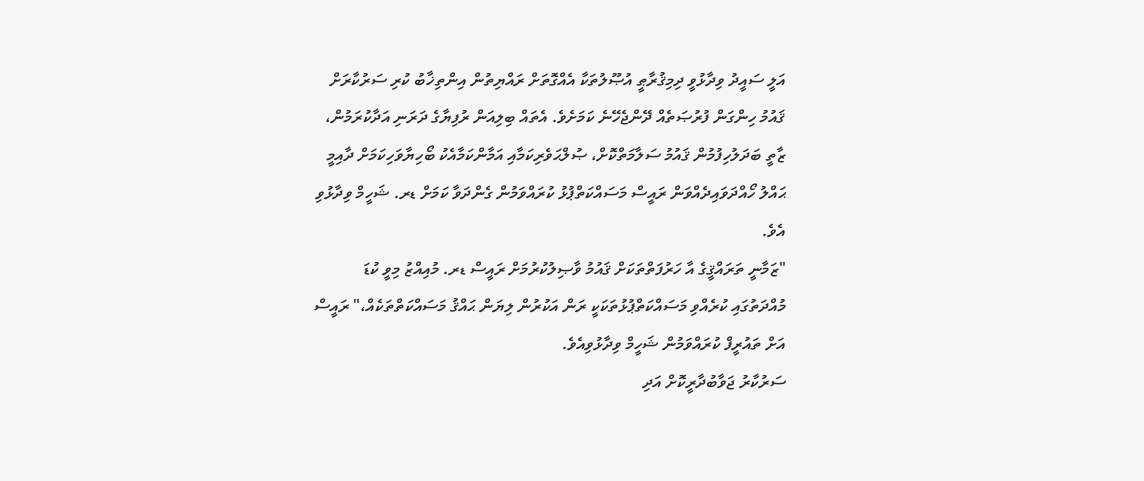އަލީ ސައީދު ވިދާޅުވީ ދިމިޤުރާޠީ އުޞޫލުތަކާ އެއްގޮތަށް ރައްޔިތުން އިންތިޚާބު ކުރި ސަރުކާރަށް ޤައުމު ހިންގަން ފުރުޞަތެއް ދޭންޖެހޭނެ ކަމަށެވެ. އެތައް ބިލިއަން ރުފިޔާގެ ދަރަނި އަދާކުރަމުން، ޒާތީ ބަދަލުހިފުމުން ޤައުމު ސަލާމަތްކޮށް، ޞުލްޙަވެރިކަމާއި އަމާންކަމާއެކު ބޯހިޔާވަހިކަމަށް ދާއިމީ ޙައްލު ހޯއްދަވައިދެއްވަން ރައީސް މަސައްކަތްޕުޅު ކުރައްވަމުން ގެންދަވާ ކަމަށް ޑރ. ޝަހީމް ވިދާޅުވި އެވެ.
"ޒަމާނީ ތަރައްޤީގެ އާ ހަރުފަތްތަކަށް ޤައުމު ވާޞިލުކުރުމަށް ރައީސް ޑރ. މުއިއްޒު މިވީ ކުޑަ މުއްދަތުގައި ކުރެއްވި މަސައްކަތްޕުޅުތަކަކީ ރަން އަކުރުން ލިޔަން ޙައްޤު މަސައްކަތްތަކެއް،" ރައީސް އަށް ތައުރީފް ކުރައްވަމުން ޝަހީމް ވިދާޅުވިއެވެ.
ސަރުކާރު ޖަވާބުދާރީކޮށް އަދި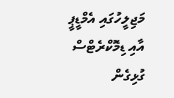މަޖިލީހުގައި އެމްޑީޕީ އާއި ޑިމޮކްރެޓްސް ގުޅިގެން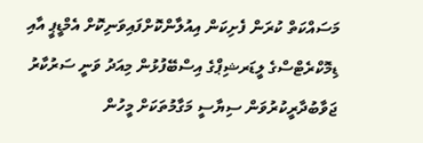މަސައްކަތް ކުރަން ފެށިކަން އިއުލާންކޮށްފައިވަނިކޮށް އެމްޑީޕީ އާއި ޑިމޮކްރެޓްސްގެ ލީޑަރޝިޕްގެ އިސްބޭފުޅުން މިއަދު ވަނީ ސަރުކާރު ޖަވާބުދާރީކުރުވަން ސިޔާސީ މަގާމުތަކަށް މީހުން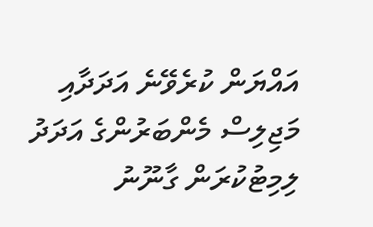އައްޔަން ކުރެވޭނެ އަދަދާއި މަޖިލިސް މެންބަރުންގެ އަދަދު ލިމިޓުކުރަން ގާނޫނު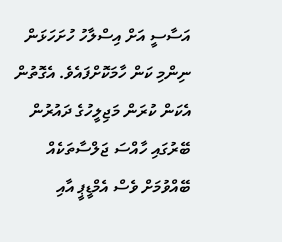އަސާސީ އަށް އިސްލާހު ހުށަހަޅަން ނިންމި ކަން ހާމަކޮށްފައެވެ. އެގޮތުން އެކަން ކުރަން މަޖިލީހުގެ ދައުރުން ބޭރުގައި ހާއްސަ ޖަލްސާތަކެއް ބޭއްވުމަށް ވެސް އެމްޑީޕީ އާއި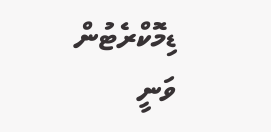ޑިމޮކްރެޓުން ވަނީ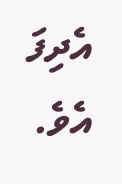އެދިފަ އެވެ.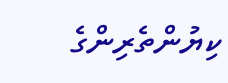ކިޔުންތެރިންގެ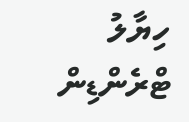ހިޔާލު
ޓްރެންޑިން